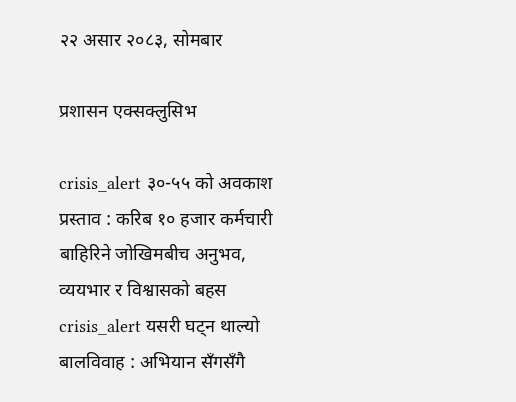२२ असार २०८३, सोमबार

प्रशासन एक्सक्लुसिभ

crisis_alert ३०-५५ को अवकाश प्रस्ताव : करिब १० हजार कर्मचारी बाहिरिने जोखिमबीच अनुभव, व्ययभार र विश्वासको बहस   crisis_alert यसरी घट्न थाल्यो बालविवाह : अभियान सँगसँगै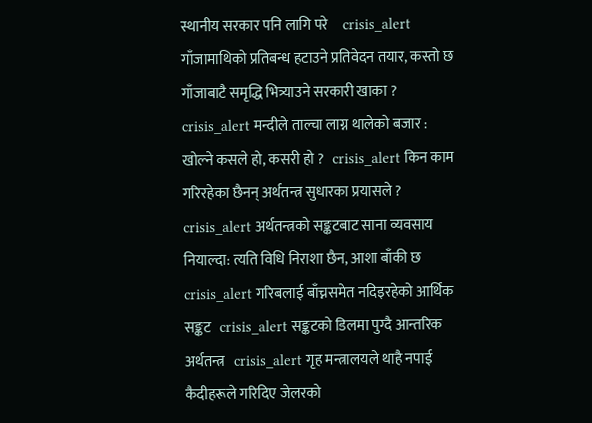स्थानीय सरकार पनि लागि परे     crisis_alert गाँजामाथिको प्रतिबन्ध हटाउने प्रतिवेदन तयार, कस्तो छ गाँजाबाटै समृद्धि भित्र्याउने सरकारी खाका ?   crisis_alert मन्दीले ताल्चा लाग्न थालेको बजार : खोल्ने कसले हो, कसरी हो ?   crisis_alert किन काम गरिरहेका छैनन् अर्थतन्त्र सुधारका प्रयासले ?   crisis_alert अर्थतन्त्रको सङ्कटबाट साना व्यवसाय नियाल्दा: त्यति विधि निराशा छैन, आशा बाँकी छ   crisis_alert गरिबलाई बाँच्नसमेत नदिइरहेको आर्थिक सङ्कट   crisis_alert सङ्कटको डिलमा पुग्दै आन्तरिक अर्थतन्त्र   crisis_alert गृह मन्त्रालयले थाहै नपाई कैदीहरूले गरिदिए जेलरको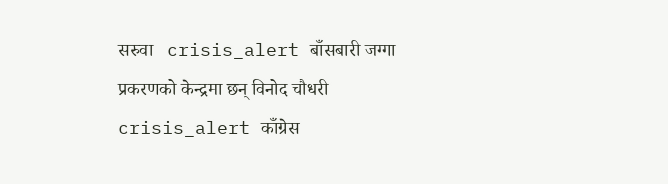सरुवा   crisis_alert बाँसबारी जग्गा प्रकरणको केन्द्रमा छन् विनोद चौधरी    crisis_alert काँग्रेस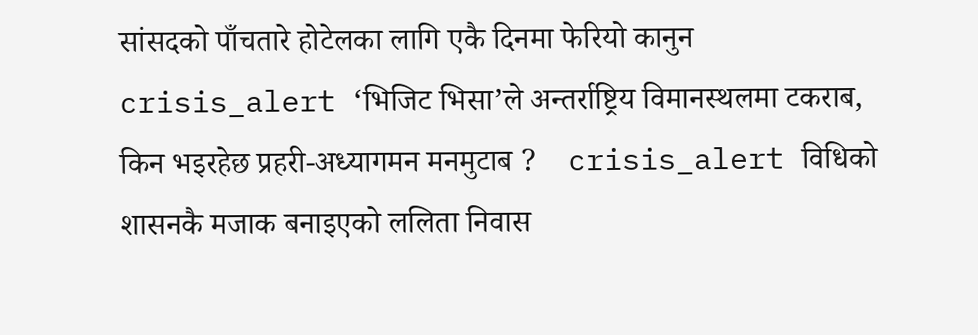सांसदको पाँचतारे होटेलका लागि एकै दिनमा फेरियो कानुन    crisis_alert ‘भिजिट भिसा’ले अन्तर्राष्ट्रिय विमानस्थलमा टकराब, किन भइरहेछ प्रहरी-अध्यागमन मनमुटाब ?    crisis_alert विधिको शासनकै मजाक बनाइएको ललिता निवास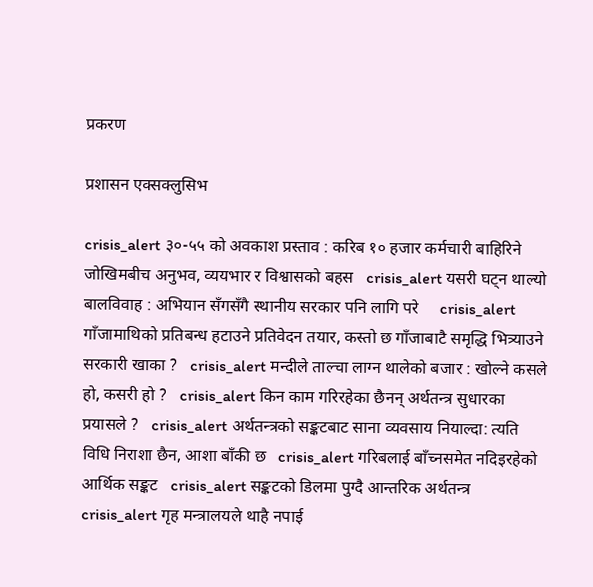प्रकरण

प्रशासन एक्सक्लुसिभ

crisis_alert ३०-५५ को अवकाश प्रस्ताव : करिब १० हजार कर्मचारी बाहिरिने जोखिमबीच अनुभव, व्ययभार र विश्वासको बहस   crisis_alert यसरी घट्न थाल्यो बालविवाह : अभियान सँगसँगै स्थानीय सरकार पनि लागि परे     crisis_alert गाँजामाथिको प्रतिबन्ध हटाउने प्रतिवेदन तयार, कस्तो छ गाँजाबाटै समृद्धि भित्र्याउने सरकारी खाका ?   crisis_alert मन्दीले ताल्चा लाग्न थालेको बजार : खोल्ने कसले हो, कसरी हो ?   crisis_alert किन काम गरिरहेका छैनन् अर्थतन्त्र सुधारका प्रयासले ?   crisis_alert अर्थतन्त्रको सङ्कटबाट साना व्यवसाय नियाल्दा: त्यति विधि निराशा छैन, आशा बाँकी छ   crisis_alert गरिबलाई बाँच्नसमेत नदिइरहेको आर्थिक सङ्कट   crisis_alert सङ्कटको डिलमा पुग्दै आन्तरिक अर्थतन्त्र   crisis_alert गृह मन्त्रालयले थाहै नपाई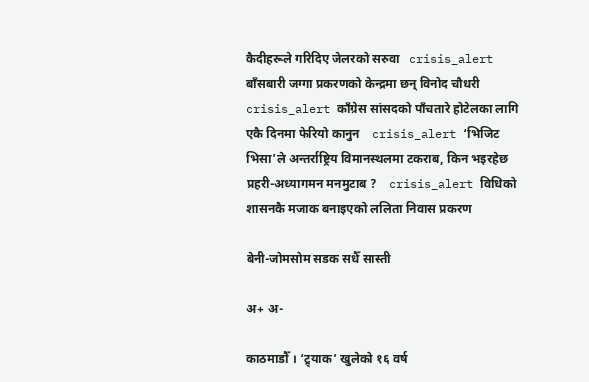कैदीहरूले गरिदिए जेलरको सरुवा   crisis_alert बाँसबारी जग्गा प्रकरणको केन्द्रमा छन् विनोद चौधरी    crisis_alert काँग्रेस सांसदको पाँचतारे होटेलका लागि एकै दिनमा फेरियो कानुन    crisis_alert ‘भिजिट भिसा’ले अन्तर्राष्ट्रिय विमानस्थलमा टकराब, किन भइरहेछ प्रहरी-अध्यागमन मनमुटाब ?    crisis_alert विधिको शासनकै मजाक बनाइएको ललिता निवास प्रकरण

बेनी-जोमसोम सडक सधैँ सास्ती

अ+ अ-

काठमाडौँ । ‘ट्र्याक’ खुलेको १६ वर्ष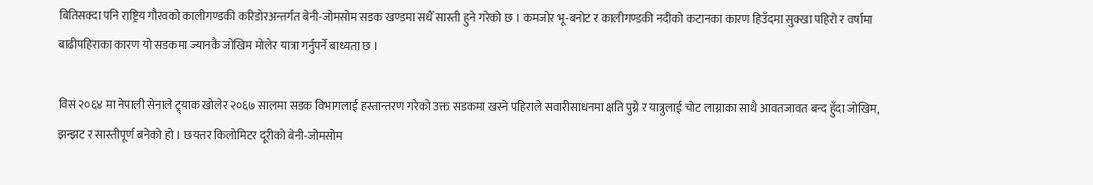बितिसक्दा पनि राष्ट्रिय गौरवको कालीगण्डकी करिडोरअन्तर्गत बेनी-जोमसोम सडक खण्डमा सधैँ सास्ती हुने गरेको छ । कमजोर भू-बनोट र कालीगण्डकी नदीको कटानका कारण हिउँदमा सुक्खा पहिरो र वर्षामा बाढीपहिराका कारण यो सडकमा ज्यानकै जोखिम मोलेर यात्रा गर्नुपर्ने बाध्यता छ ।

विसं २०६४ मा नेपाली सेनाले ट्र्याक खोलेर २०६७ सालमा सडक विभागलाई हस्तान्तरण गरेको उक्त सडकमा खस्ने पहिराले सवारीसाधनमा क्षति पुग्ने र यात्रुलाई चोट लाग्नाका साथै आवतजावत बन्द हुँदा जोखिम, झन्झट र सास्तीपूर्ण बनेको हो । छयत्तर किलोमिटर दूरीको बेनी-जोमसोम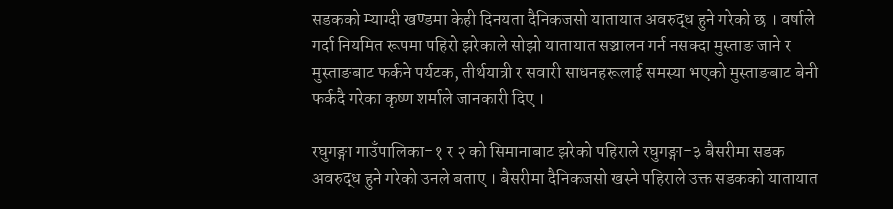सडकको म्याग्दी खण्डमा केही दिनयता दैनिकजसो यातायात अवरुद्ध हुने गरेको छ । वर्षाले गर्दा नियमित रूपमा पहिरो झरेकाले सोझो यातायात सञ्चालन गर्न नसक्दा मुस्ताङ जाने र मुस्ताङबाट फर्कने पर्यटक, तीर्थयात्री र सवारी साधनहरूलाई समस्या भएको मुस्ताङबाट बेनी फर्कदै गरेका कृष्ण शर्माले जानकारी दिए ।

रघुगङ्गा गाउँपालिका-१ र २ को सिमानाबाट झरेको पहिराले रघुगङ्गा-३ बैसरीमा सडक अवरुद्ध हुने गरेको उनले बताए । बैसरीमा दैनिकजसो खस्ने पहिराले उक्त सडकको यातायात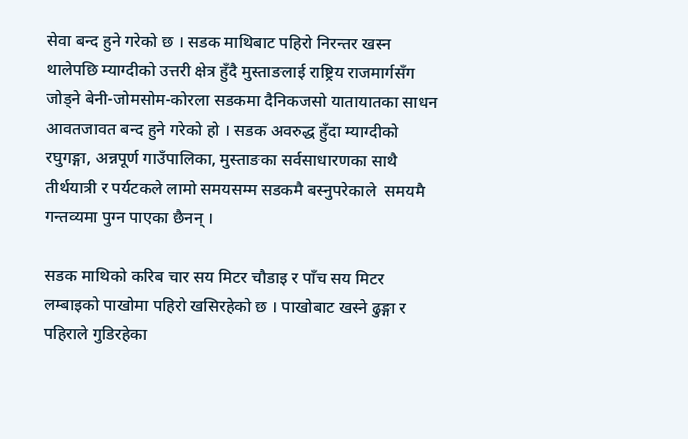सेवा बन्द हुने गरेको छ । सडक माथिबाट पहिरो निरन्तर खस्न थालेपछि म्याग्दीको उत्तरी क्षेत्र हुँदै मुस्ताङलाई राष्ट्रिय राजमार्गसँग जोड्ने बेनी-जोमसोम-कोरला सडकमा दैनिकजसो यातायातका साधन आवतजावत बन्द हुने गरेको हो । सडक अवरुद्ध हुँदा म्याग्दीको रघुगङ्गा, अन्नपूर्ण गाउँपालिका, मुस्ताङका सर्वसाधारणका साथै तीर्थयात्री र पर्यटकले लामो समयसम्म सडकमै बस्नुपरेकाले  समयमै गन्तव्यमा पुग्न पाएका छैनन् ।

सडक माथिको करिब चार सय मिटर चौडाइ र पाँच सय मिटर लम्बाइको पाखोमा पहिरो खसिरहेको छ । पाखोबाट खस्ने ढुङ्गा र पहिराले गुडिरहेका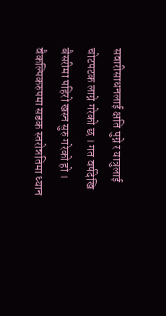सवारीसाधनलाई क्षति पुग्ने र यात्रुलाई चोटपटक लाग्ने गरेको छ । गत वर्षदेखि बैसरीमा पहिरो खस्न सुरु गरेको हो । वैकल्पिकरुपमा सडक स्तरोन्नतिमा ध्यान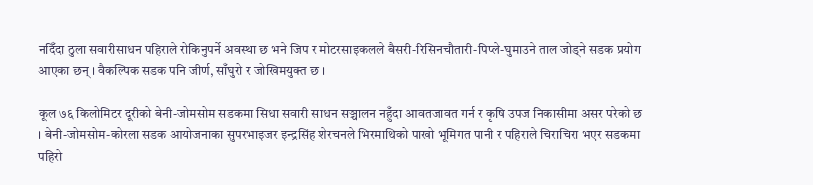नदिँदा ठुला सवारीसाधन पहिराले रोकिनुपर्ने अवस्था छ भने जिप र मोटरसाइकलले बैसरी-रिसिनचौतारी-पिप्ले-घुमाउने ताल जोड्ने सडक प्रयोग आएका छन् । वैकल्पिक सडक पनि जीर्ण, साँघुरो र जोखिमयुक्त छ ।

कूल ७६ किलोमिटर दूरीको बेनी-जोमसोम सडकमा सिधा सवारी साधन सञ्चालन नहुँदा आवतजावत गर्न र कृषि उपज निकासीमा असर परेको छ । बेनी-जोमसोम-कोरला सडक आयोजनाका सुपरभाइजर इन्द्रसिंह शेरचनले भिरमाथिको पाखो भूमिगत पानी र पहिराले चिराचिरा भएर सडकमा पहिरो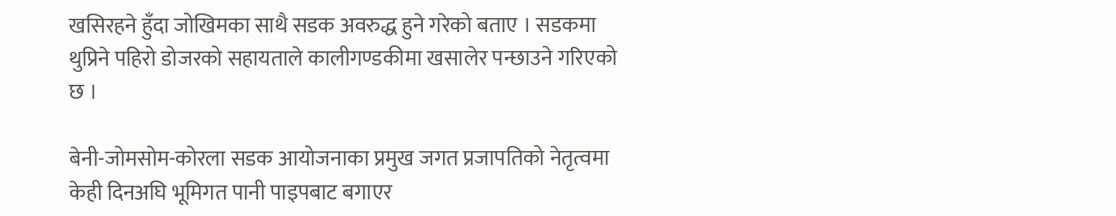खसिरहने हुँदा जोखिमका साथै सडक अवरुद्ध हुने गरेको बताए । सडकमा थुप्रिने पहिरो डोजरको सहायताले कालीगण्डकीमा खसालेर पन्छाउने गरिएको छ ।

बेनी-जोमसोम-कोरला सडक आयोजनाका प्रमुख जगत प्रजापतिको नेतृत्वमा केही दिनअघि भूमिगत पानी पाइपबाट बगाएर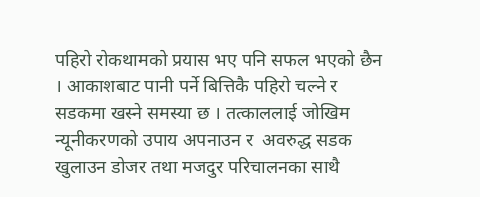पहिरो रोकथामको प्रयास भए पनि सफल भएको छैन । आकाशबाट पानी पर्ने बित्तिकै पहिरो चल्ने र सडकमा खस्ने समस्या छ । तत्काललाई जोखिम न्यूनीकरणको उपाय अपनाउन र  अवरुद्ध सडक खुलाउन डोजर तथा मजदुर परिचालनका साथै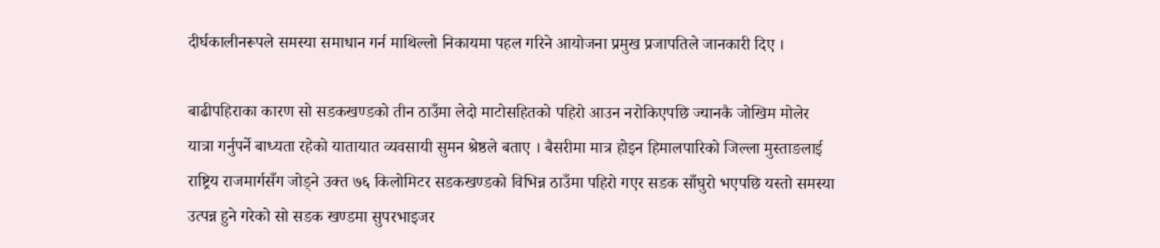दीर्घकालीनरूपले समस्या समाधान गर्न माथिल्लो निकायमा पहल गरिने आयोजना प्रमुख प्रजापतिले जानकारी दिए ।

बाढीपहिराका कारण सो सडकखण्डको तीन ठाउँमा लेदो माटोसहितको पहिरो आउन नरोकिएपछि ज्यानकै जोखिम मोलेर यात्रा गर्नुपर्ने बाध्यता रहेको यातायात व्यवसायी सुमन श्रेष्ठले बताए । बैसरीमा मात्र होइन हिमालपारिको जिल्ला मुस्ताङलाई राष्ट्रिय राजमार्गसँग जोड्ने उक्त ७६ किलोमिटर सडकखण्डको विभिन्न ठाउँमा पहिरो गएर सडक साँघुरो भएपछि यस्तो समस्या उत्पन्न हुने गरेको सो सडक खण्डमा सुपरभाइजर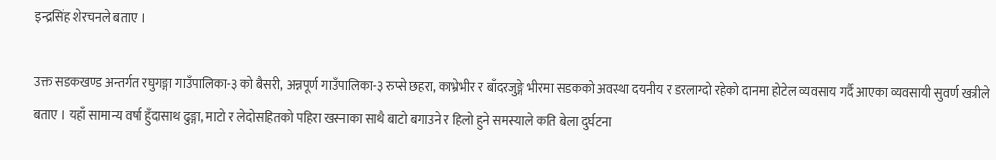इन्द्रसिंह शेरचनले बताए ।

उक्त सडकखण्ड अन्तर्गत रघुगङ्गा गाउँपालिका-३ को बैसरी, अन्नपूर्ण गाउँपालिका-३ रुप्से छहरा, काभ्रेभीर र बाँदरजुङ्गे भीरमा सडकको अवस्था दयनीय र डरलाग्दो रहेको दानमा होटेल व्यवसाय गर्दै आएका व्यवसायी सुवर्ण खत्रीले बताए । यहाँ सामान्य वर्षा हुँदासाथ ढुङ्गा, माटो र लेदोसहितको पहिरा खस्नाका साथै बाटो बगाउने र हिलो हुने समस्याले कति बेला दुर्घटना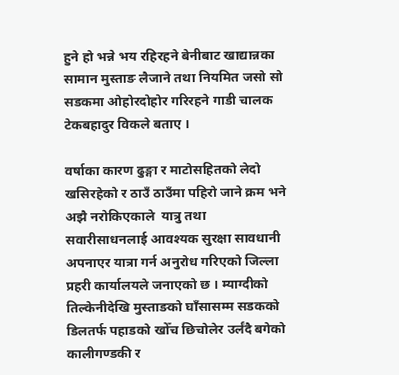हुने हो भन्ने भय रहिरहने बेनीबाट खाद्यान्नका सामान मुस्ताङ लैजाने तथा नियमित जसो सो सडकमा ओहोरदोहोर गरिरहने गाडी चालक टेकबहादुर विकले बताए ।

वर्षाका कारण ढुङ्गा र माटोसहितको लेदो खसिरहेको र ठाउँ ठाउँमा पहिरो जाने क्रम भने अझै नरोकिएकाले  यात्रु तथा सवारीसाधनलाई आवश्यक सुरक्षा सावधानी अपनाएर यात्रा गर्न अनुरोध गरिएको जिल्ला प्रहरी कार्यालयले जनाएको छ । म्याग्दीको तिल्केनीदेखि मुस्ताङको घाँसासम्म सडकको डिलतर्फ पहाडको खोँच छिचोलेर उर्लंदै बगेको कालीगण्डकी र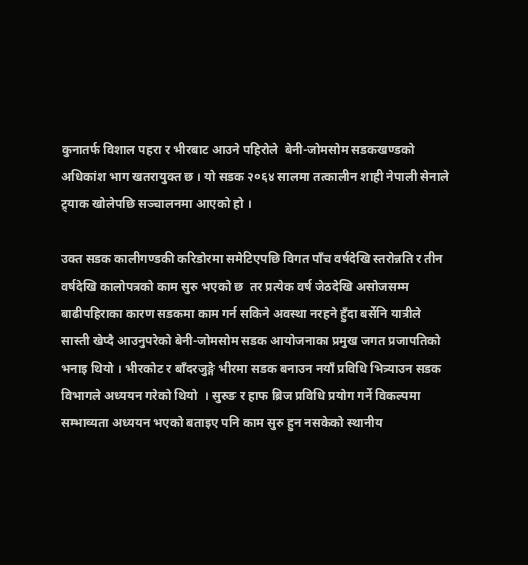कुनातर्फ विशाल पहरा र भीरबाट आउने पहिरोले  बेनी-जोमसोम सडकखण्डको अधिकांश भाग खतरायुक्त छ । यो सडक २०६४ सालमा तत्कालीन शाही नेपाली सेनाले ट्र्याक खोलेपछि सञ्चालनमा आएको हो ।

उक्त सडक कालीगण्डकी करिडोरमा समेटिएपछि विगत पाँच वर्षदेखि स्तरोन्नति र तीन वर्षदेखि कालोपत्रको काम सुरु भएको छ  तर प्रत्येक वर्ष जेठदेखि असोजसम्म बाढीपहिराका कारण सडकमा काम गर्न सकिने अवस्था नरहने हुँदा बर्सेनि यात्रीले सास्ती खेप्दै आउनुपरेको बेनी-जोमसोम सडक आयोजनाका प्रमुख जगत प्रजापतिको भनाइ थियो । भीरकोट र बाँदरजुङ्गे भीरमा सडक बनाउन नयाँ प्रविधि भित्र्याउन सडक विभागले अध्ययन गरेको थियो  । सुरुङ र हाफ ब्रिज प्रविधि प्रयोग गर्ने विकल्पमा सम्भाव्यता अध्ययन भएको बताइए पनि काम सुरु हुन नसकेको स्थानीय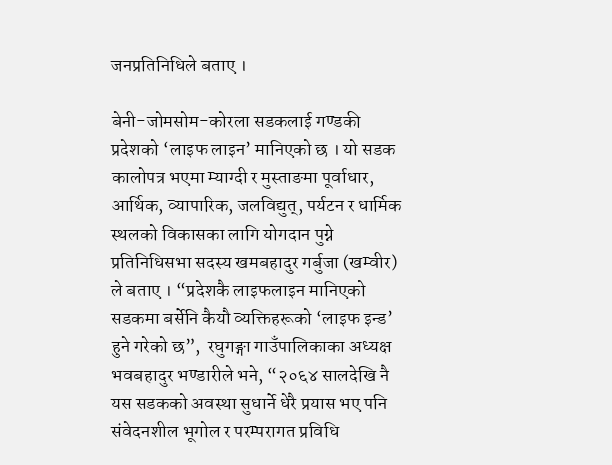जनप्रतिनिधिले बताए ।

बेनी-जोमसोम-कोरला सडकलाई गण्डकी प्रदेशको ‘लाइफ लाइन’ मानिएको छ । यो सडक कालोपत्र भएमा म्याग्दी र मुस्ताङमा पूर्वाधार, आर्थिक, व्यापारिक, जलविद्युत्, पर्यटन र धार्मिक स्थलको विकासका लागि योगदान पुग्ने प्रतिनिधिसभा सदस्य खमबहादुर गर्बुजा (खम्वीर) ले बताए । “प्रदेशकै लाइफलाइन मानिएको सडकमा बर्सेनि कैयौ व्यक्तिहरूको ‘लाइफ इन्ड’  हुने गरेको छ”,  रघुगङ्गा गाउँपालिकाका अध्यक्ष भवबहादुर भण्डारीले भने, “२०६४ सालदेखि नै यस सडकको अवस्था सुधार्ने धेरै प्रयास भए पनि संवेदनशील भूगोल र परम्परागत प्रविधि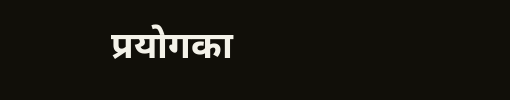प्रयोगका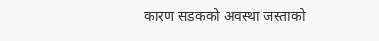कारण सडकको अवस्था जस्ताको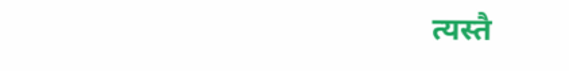त्यस्तै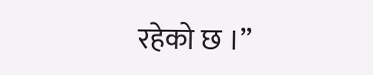रहेको छ ।”